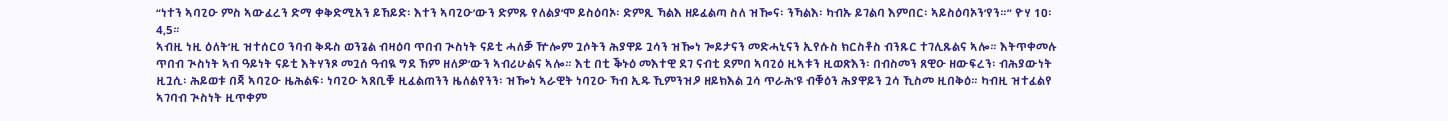“ነተን ኣባጊዑ ምስ ኣውፈረን ድማ ቀቅድሚአን ይኸይድ፡ እተን ኣባጊዑ’ውን ድምጹ የለልያ’ሞ ይስዕባኦ፡ ድምጺ ኻልእ ዘይፈልጣ ስለ ዝዀና፡ ንኻልእ፡ ካብኡ ይገልባ እምበር፡ ኣይስዕባኦን’የን።” ዮሃ 10፡4,5።
ኣብዚ ነዚ ዕለት’ዚ ዝተሰርዐ ንባብ ቅዱስ ወንጌል ብዛዕባ ጥበብ ጒስነት ናይቲ ሓለቓ ዅሎም ጓሶትን ሕያዋይ ጓሳን ዝዀነ ጐይታናን መድሓኒናን ኢየሱስ ክርስቶስ ብንጹር ተገሊጹልና ኣሎ። እትጥቀመሉ ጥበብ ጒስነት ኣብ ዓይነት ናይቲ እትሃንጾ መጓሰ ዓብዪ ግደ ኸም ዘለዎ’ውን ኣብሪሁልና ኣሎ። እቲ በቲ ቕኑዕ መእተዊ ደገ ናብቲ ደምበ ኣባጊዕ ዚኣቱን ዚወጽእን፡ በብስመን ጸዊዑ ዘውፍረን፡ ብሕያውነት ዚጓሲ፡ ሕይወቱ በጃ ኣባጊዑ ዜሕልፍ፡ ነባጊዑ ኣጸቢቑ ዚፈልጠንን ዜለልየንን፡ ዝዀነ ኣራዊት ነባጊዑ ኻብ ኢዱ ኺምንዝዖ ዘይክእል ጓሳ ጥራሕ’ዩ ብቑዕን ሕያዋይን ጓሳ ኺስመ ዚበቅዕ። ካብዚ ዝተፈልየ ኣገባብ ጒስነት ዚጥቀም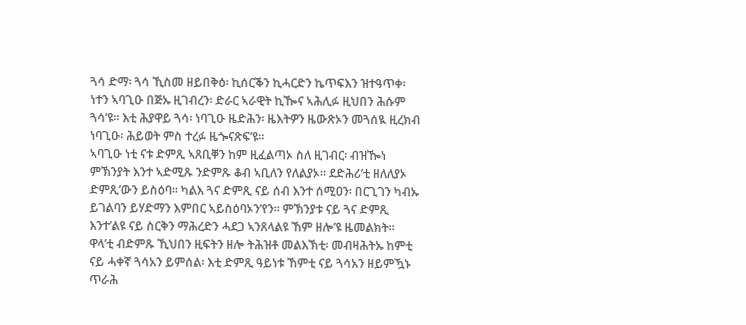ጓሳ ድማ፡ ጓሳ ኺስመ ዘይበቅዕ፡ ኪሰርቕን ኪሓርድን ኬጥፍእን ዝተዓጥቀ፡ ነተን ኣባጊዑ በጅኡ ዚገብረን፡ ድራር ኣራዊት ኪዀና ኣሕሊፉ ዚህበን ሕሱም ጓሳ’ዩ። እቲ ሕያዋይ ጓሳ፡ ነባጊዑ ዜድሕን፡ ዜእትዎን ዜውጽኦን መጓሰዪ ዚረክብ ነባጊዑ፡ ሕይወት ምስ ተረፉ ዜጐናጽፍ’ዩ።
ኣባጊዑ ነቲ ናቱ ድምጺ ኣጸቢቐን ከም ዚፈልጣኦ ስለ ዚገብር፡ ብዝዀነ ምኽንያት እንተ ኣድሚጹ ንድምጹ ቆብ ኣቢለን የለልያኦ። ደድሕሪ’ቲ ዘለለያኦ ድምጺ’ውን ይስዕባ። ካልእ ጓና ድምጺ ናይ ሰብ እንተ ሰሚዐን፡ በርጊገን ካብኡ ይገልባን ይሃድማን እምበር ኣይስዕባኦን’የን። ምኽንያቱ ናይ ጓና ድምጺ እንተ’ልዩ ናይ ስርቅን ማሕረድን ሓደጋ ኣንጸላልዩ ኸም ዘሎ’ዩ ዜመልክት። ዋላ’ቲ ብድምጹ ኺህበን ዚፍትን ዘሎ ትሕዝቶ መልእኽቲ፡ መብዛሕትኡ ከምቲ ናይ ሓቀኛ ጓሳአን ይምሰል፡ እቲ ድምጺ ዓይነቱ ኸምቲ ናይ ጓሳአን ዘይምዃኑ ጥራሕ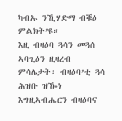ካብኡ ንኺሃድማ ብቑዕ ምልክት’ዩ።
እዚ ብዛዕባ ጓሳን መጓሰ ኣባጊዕን ዚዛረብ ምሳሌታት፡ ብዛዕባ’ቲ ጓሳ ሕዝቡ ዝዀነ እግዚኣብሔርን ብዛዕባና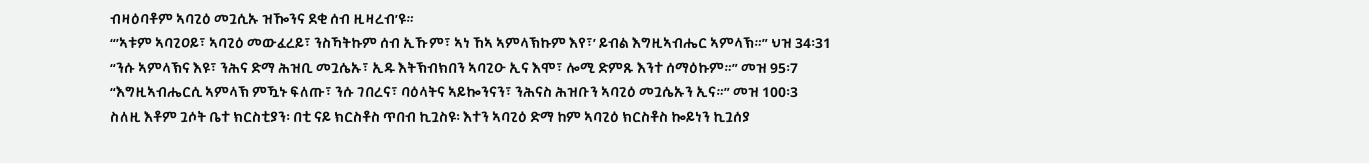ብዛዕባቶም ኣባጊዕ መጓሲኡ ዝዀንና ደቂ ሰብ ዚዛረብ’ዩ።
“’ኣቱም ኣባጊዐይ፣ ኣባጊዕ መውፈረይ፣ ንስኻትኩም ሰብ ኢኹም፣ ኣነ ኸኣ ኣምላኽኩም እየ፣’ ይብል እግዚኣብሔር ኣምላኽ።” ህዝ 34፡31
“ንሱ ኣምላኽና እዩ፣ ንሕና ድማ ሕዝቢ መጓሴኡ፣ ኢዱ እትኽብክበን ኣባጊዑ ኢና እሞ፣ ሎሚ ድምጹ እንተ ሰማዕኩም።” መዝ 95፡7
“እግዚኣብሔርሲ ኣምላኽ ምዃኑ ፍለጡ፣ ንሱ ገበረና፣ ባዕላትና ኣይኰንናን፣ ንሕናስ ሕዝቡን ኣባጊዕ መጓሴኡን ኢና።” መዝ 100፡3
ስለዚ እቶም ጓሶት ቤተ ክርስቲያን፡ በቲ ናይ ክርስቶስ ጥበብ ኪጓስዩ፡ እተን ኣባጊዕ ድማ ከም ኣባጊዕ ክርስቶስ ኰይነን ኪጓሰያ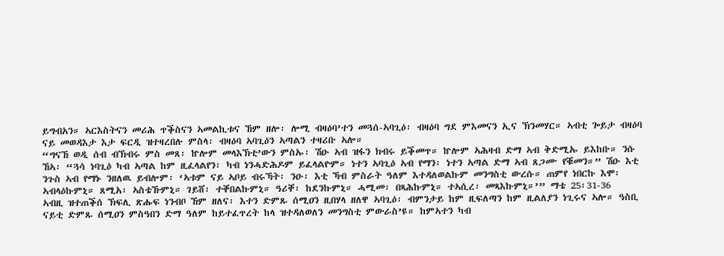ይግብአን። ኣርእስትናን መሪሕ ጥቕስናን ኣመልኪቱና ኸም ዘሎ፡ ሎሚ ብዛዕባ’ተን መጓሰ-ኣባጊዕ፡ ብዛዕባ ግደ ምእመናን ኢና ኽንመሃር። ኣብቲ ጐይታ ብዛዕባ ናይ መወዳእታ እታ ፍርዲ ዝተዛረበሉ ምስላ፡ ብዛዕባ ኣባጊዕን ኣጣልን ተዛሪቡ ኣሎ።
“ግናኸ ወዲ ሰብ ብኽብሩ ምስ መጸ፡ ኵሎም መላእኽቲ’ውን ምስኡ፡ ሽዑ ኣብ ዝፋን ክብሩ ይቕመጥ። ኵሎም ኣሕዛብ ድማ ኣብ ቅድሚኡ ይእከቡ። ንሱ ኸኣ፡ “ጓሳ ነባጊዕ ካብ ኣጣል ከም ዚፈላልየን፡ ካብ ነንሓድሕዶም ይፈላልዮም። ነተን ኣባጊዕ ኣብ የማን፡ ነተን ኣጣል ድማ ኣብ ጸጋሙ የቑመን።” ሽዑ እቲ ንጉስ ኣብ የማኑ ንዘለዉ ይብሎም፡ ‘ኣቱም ናይ ኣቦይ ብሩኻት፡ ንዑ፡ እቲ ኻብ ምስራት ዓለም እተዳለወልኩም መንግስቲ ውረሱ። ጠምየ ነበርኩ እሞ፡ ኣብላዕኩምኒ። ጸሚአ፡ ኣስቴኹምኒ። ገይሸ፡ ተቐበልኩምኒ። ዓሪቐ፡ ከደንኩምኒ። ሓሚመ፡ በጻሕኩምኒ። ተኣሲረ፡ መጻእኩምኒ።’” ማቴ 25፡31-36
ኣብዚ ዝተጠቕሰ ኽፍሊ ጽሑፍ ነንብቦ ኸም ዘለና፡ እተን ድምጹ ሰሚዐን ዚበሃላ ዘለዋ ኣባጊዕ፡ ብምንታይ ከም ዚፍለጣን ከም ዚልለያን ነጊሩና ኣሎ። ዓስቢ ናይቲ ድምጹ ሰሚዐን ምስዓበን ድማ ዓለም ከይተፈጥረት ከላ ዝተዳለወለን መንግስቲ ምውራስ’ዩ። ከምኣተን ካብ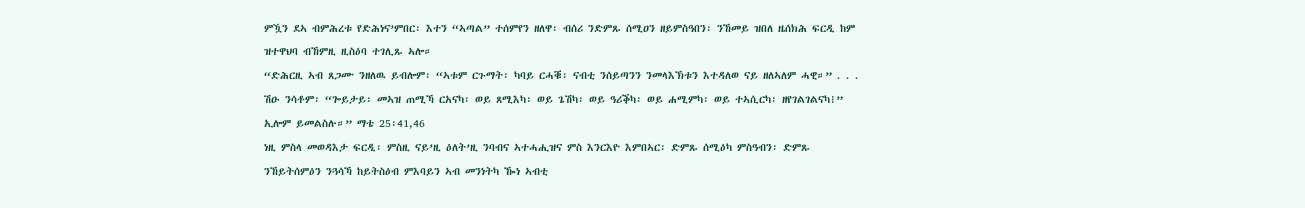ምዃን ደኣ ብምሕረቱ የድሕነና’ምበር፡ እተን “ኣጣል” ተሰምየን ዘለዋ፡ ብሰሪ ንድምጹ ሰሚዐን ዘይምስዓበን፡ ንኸመይ ዝበለ ዜሰክሕ ፍርዲ ከም ዝተዋህባ ብኸምዚ ዚስዕባ ተገሊጹ ኣሎ።
“ድሕርዚ ኣብ ጸጋሙ ንዘለዉ ይብሎም፡ “ኣቱም ርጉማት፡ ካባይ ርሓቑ፡ ናብቲ ንሰይጣንን ንመላእኽቱን እተዳለወ ናይ ዘለኣለም ሓዊ።” . . . ሽዑ ንሳቶም፡ “ጐይታይ፡ መኣዝ ጠሚኻ ርአናካ፡ ወይ ጸሚእካ፡ ወይ ጌሽካ፡ ወይ ዓሪቕካ፡ ወይ ሐሚምካ፡ ወይ ተኣሲርካ፡ ዘየገልገልናካ፧” ኢሎም ይመልስሉ።” ማቴ 25፡41,46
ነዚ ምስላ መወዳእታ ፍርዲ፡ ምስዚ ናይ’ዚ ዕለት’ዚ ንባብና ኣተሓሒዝና ምስ እንርእዮ እምበኣር፡ ድምጹ ሰሚዕካ ምስዓብን፡ ድምጹ ንኸይትሰምዕን ንጓሳኻ ከይትስዕብ ምእባይን ኣብ መንነትካ ዀነ ኣብቲ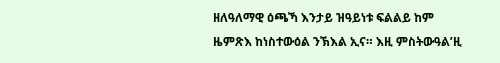ዘለዓለማዊ ዕጫኻ እንታይ ዝዓይነቱ ፍልልይ ከም ዜምጽእ ከነስተውዕል ንኽእል ኢና። እዚ ምስትውዓል’ዚ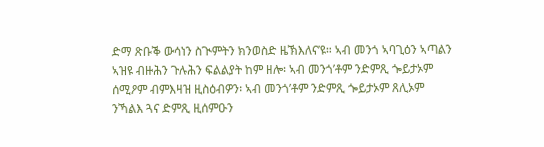ድማ ጽቡቕ ውሳነን ስጒምትን ክንወስድ ዜኽእለና’ዩ። ኣብ መንጎ ኣባጊዕን ኣጣልን ኣዝዩ ብዙሕን ጉሉሕን ፍልልያት ከም ዘሎ፡ ኣብ መንጎ’ቶም ንድምጺ ጐይታኦም ሰሚዖም ብምእዛዝ ዚስዕብዎን፡ ኣብ መንጎ’ቶም ንድምጺ ጐይታኦም ጸሊኦም ንኻልእ ጓና ድምጺ ዚሰምዑን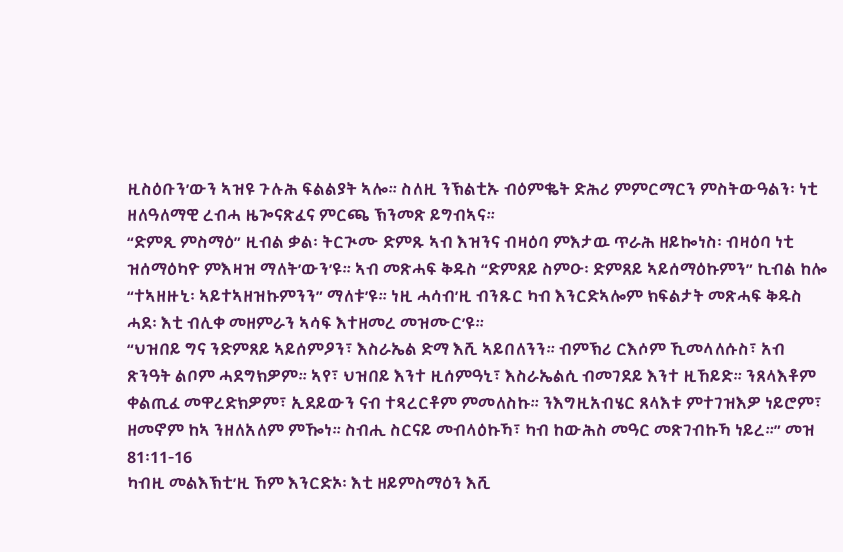ዚስዕቡን’ውን ኣዝዩ ጉሉሕ ፍልልያት ኣሎ። ስለዚ ንኽልቲኡ ብዕምቈት ድሕሪ ምምርማርን ምስትውዓልን፡ ነቲ ዘለዓለማዊ ረብሓ ዜጐናጽፈና ምርጫ ኽንመጽ ይግብኣና።
“ድምጺ ምስማዕ” ዚብል ቃል፡ ትርጒሙ ድምጹ ኣብ እዝንና ብዛዕባ ምእታዉ ጥራሕ ዘይኰነስ፡ ብዛዕባ ነቲ ዝሰማዕካዮ ምእዛዝ ማለት’ውን’ዩ። ኣብ መጽሓፍ ቅዱስ “ድምጸይ ስምዑ፡ ድምጸይ ኣይሰማዕኩምን” ኪብል ከሎ “ተኣዘዙኒ፡ ኣይተኣዘዝኩምንን” ማለቱ’ዩ። ነዚ ሓሳብ’ዚ ብንጹር ካብ እንርድኣሎም ክፍልታት መጽሓፍ ቅዱስ ሓደ፡ እቲ ብሊቀ መዘምራን ኣሳፍ እተዘመረ መዝሙር’ዩ።
“ህዝበይ ግና ንድምጸይ ኣይሰምዖን፣ እስራኤል ድማ እሺ ኣይበለንን። ብምኽሪ ርእሶም ኺመላለሱስ፣ አብ ጽንዓት ልቦም ሓደግክዎም። ኣየ፣ ህዝበይ እንተ ዚሰምዓኒ፣ እስራኤልሲ ብመገደይ እንተ ዚኸይድ። ንጸላእቶም ቀልጢፈ መዋረድክዎም፣ ኢደይውን ናብ ተጻረርቶም ምመለስኩ። ንእግዚአብሄር ጸላእቱ ምተገዝእዎ ነይሮም፣ ዘመኖም ከኣ ንዘለአለም ምዀነ። ስብሒ ስርናይ መብላዕኩኻ፣ ካብ ከውሕስ መዓር መጽገብኩኻ ነይረ።” መዝ 81፡11-16
ካብዚ መልእኽቲ’ዚ ኸም እንርድኦ፡ እቲ ዘይምስማዕን እሺ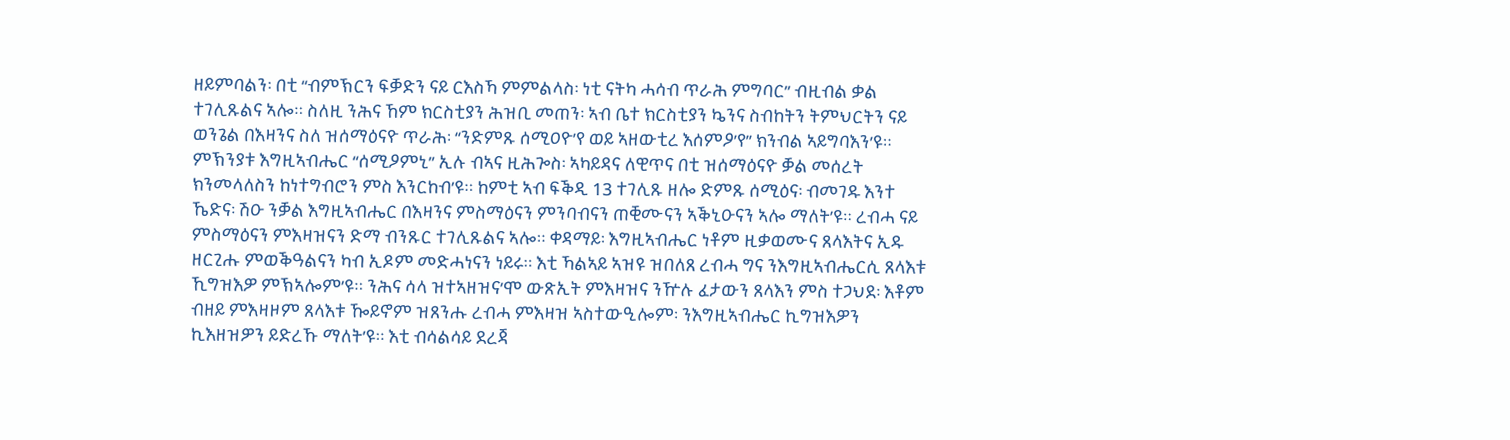ዘይምባልን፡ በቲ “ብምኽርን ፍቓድን ናይ ርእስኻ ምምልላስ፡ ነቲ ናትካ ሓሳብ ጥራሕ ምግባር” ብዚብል ቃል ተገሊጹልና ኣሎ። ስለዚ ንሕና ኸም ክርስቲያን ሕዝቢ መጠን፡ ኣብ ቤተ ክርስቲያን ኴንና ስብከትን ትምህርትን ናይ ወንጌል በእዛንና ስለ ዝሰማዕናዮ ጥራሕ፡ “ንድምጹ ሰሚዐዮ’የ ወይ ኣዘውቲረ እሰምዖ’የ” ክንብል ኣይግባእን’ዩ። ምኽንያቱ እግዚኣብሔር “ሰሚዖምኒ” ኢሉ ብኣና ዚሕጐስ፡ ኣካይዳና ለዊጥና በቲ ዝሰማዕናዮ ቓል መሰረት ክንመላለስን ከነተግብሮን ምስ እንርከብ’ዩ። ከምቲ ኣብ ፍቕዲ 13 ተገሊጹ ዘሎ ድምጹ ሰሚዕና፡ ብመገዱ እንተ ኼድና፡ ሽዑ ንቓል እግዚኣብሔር በእዛንና ምስማዕናን ምንባብናን ጠቒሙናን ኣቕኒዑናን ኣሎ ማለት’ዩ። ረብሓ ናይ ምስማዕናን ምእዛዝናን ድማ ብንጹር ተገሊጹልና ኣሎ። ቀዳማይ፡ እግዚኣብሔር ነቶም ዚቃወሙና ጸላእትና ኢዱ ዘርጊሑ ምወቕዓልናን ካብ ኢዶም መድሓነናን ነይሩ። እቲ ኻልኣይ ኣዝዩ ዝበለጸ ረብሓ ግና ንእግዚኣብሔርሲ ጸላእቱ ኺግዝእዎ ምኽኣሎም’ዩ። ንሕና ሳላ ዝተኣዘዝና’ሞ ውጽኢት ምእዛዝና ንዅሉ ፈታውን ጸላእን ምስ ተጋህደ፡ እቶም ብዘይ ምእዛዞም ጸላእቱ ዀይኖም ዝጸንሑ ረብሓ ምእዛዝ ኣስተውዒሎም፡ ንእግዚኣብሔር ኪግዝእዎን ኪእዘዝዎን ይድረኹ ማለት’ዩ። እቲ ብሳልሳይ ደረጃ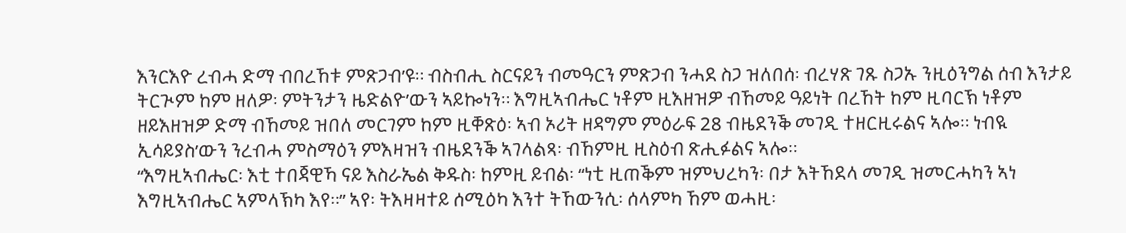እንርእዮ ረብሓ ድማ ብበረኸቱ ምጽጋብ’ዩ። ብስብሒ ስርናይን ብመዓርን ምጽጋብ ንሓደ ስጋ ዝለበሰ፡ ብረሃጽ ገጹ ስጋኡ ንዚዕንግል ሰብ እንታይ ትርጒም ከም ዘለዎ፡ ምትንታን ዜድልዮ’ውን ኣይኰነን። እግዚኣብሔር ነቶም ዚእዘዝዎ ብኸመይ ዓይነት በረኸት ከም ዚባርኽ ነቶም ዘይእዘዝዎ ድማ ብኸመይ ዝበለ መርገም ከም ዚቐጽዕ፡ ኣብ ኦሪት ዘዳግም ምዕራፍ 28 ብዜደንቕ መገዲ ተዘርዚሩልና ኣሎ። ነብዪ ኢሳይያስ’ውን ንረብሓ ምስማዕን ምእዛዝን ብዜደንቕ ኣገላልጻ፡ ብኸምዚ ዚስዕብ ጽሒፉልና ኣሎ።
“እግዚኣብሔር፡ እቲ ተበጃዊኻ ናይ እስራኤል ቅዱስ፡ ከምዚ ይብል፡ “ነቲ ዚጠቕም ዝምህረካን፡ በታ እትኸደላ መገዲ ዝመርሓካን ኣነ እግዚኣብሔር ኣምላኽካ እየ።” ኣየ፡ ትእዛዛተይ ሰሚዕካ እንተ ትኸውንሲ፡ ሰላምካ ኸም ወሓዚ፡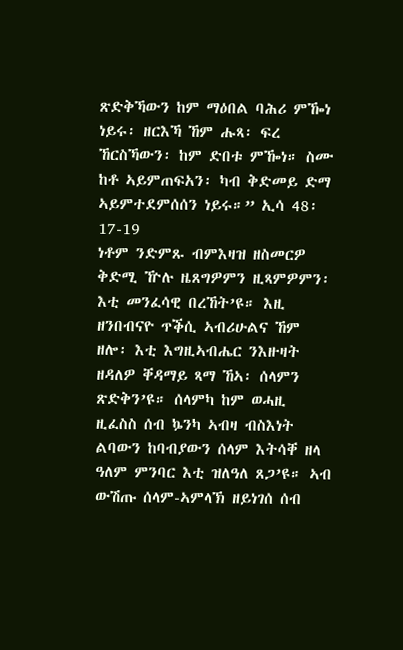ጽድቅኻውን ከም ማዕበል ባሕሪ ምዀነ ነይሩ፡ ዘርእኻ ኸም ሑጻ፡ ፍረ ኸርስኻውን፡ ከም ድበቱ ምዀነ። ስሙ ከቶ ኣይምጠፍአን፡ ካብ ቅድመይ ድማ ኣይምተደምሰሰን ነይሩ።” ኢሳ 48፡17-19
ነቶም ንድምጹ ብምእዛዝ ዘስመርዎ ቅድሚ ዅሉ ዜጸግዎምን ዚጻምዎምን፡ እቲ መንፈሳዊ በረኸት’ዩ። እዚ ዘንበብናዮ ጥቕሲ ኣብሪሁልና ኸም ዘሎ፡ እቲ እግዚኣብሔር ንእዙዛት ዘዳለዎ ቐዳማይ ጻማ ኸኣ፡ ሰላምን ጽድቅን’ዩ። ሰላምካ ከም ወሓዚ ዚፈስስ ሰብ ኴንካ ኣብዛ ብስእነት ልባውን ከባብያውን ሰላም እትሳቐ ዘላ ዓለም ምንባር እቲ ዝለዓለ ጸጋ’ዩ። ኣብ ውሽጡ ሰላም-ኣምላኽ ዘይነገሰ ሰብ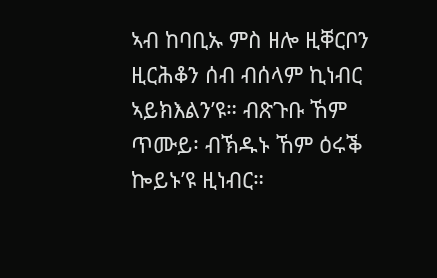ኣብ ከባቢኡ ምስ ዘሎ ዚቐርቦን ዚርሕቆን ሰብ ብሰላም ኪነብር ኣይክእልን’ዩ። ብጽጉቡ ኸም ጥሙይ፡ ብኽዱኑ ኸም ዕሩቕ ኰይኑ’ዩ ዚነብር።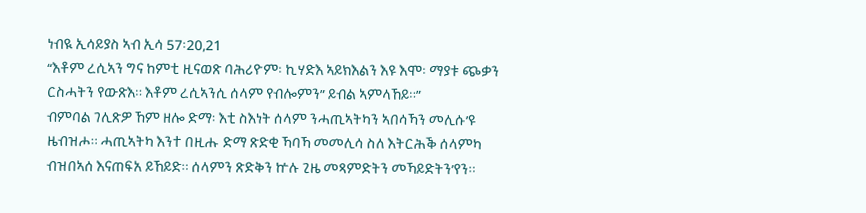ነብዪ ኢሳይያስ ኣብ ኢሳ 57፡20,21
“እቶም ረሲኣን ግና ከምቲ ዚናወጽ ባሕሪዮም፡ ኪሃድእ ኣይክእልን እዩ እሞ፡ ማያቱ ጭቃን ርስሓትን የውጽእ። እቶም ረሲኣንሲ ሰላም የብሎምን” ይብል ኣምላኸይ።”
ብምባል ገሊጽዎ ኸም ዘሎ ድማ፡ እቲ ስእነት ሰላም ንሓጢኣትካን ኣበሳኻን መሊሱ’ዩ ዜብዝሖ። ሓጢኣትካ እንተ በዚሑ ድማ ጽድቂ ኻባኻ መመሊሳ ስለ እትርሕቕ ሰላምካ ብዝበኣሰ እናጠፍአ ይኸይድ። ሰላምን ጽድቅን ኵሉ ጊዜ መጻምድትን መኻይድትን’የን።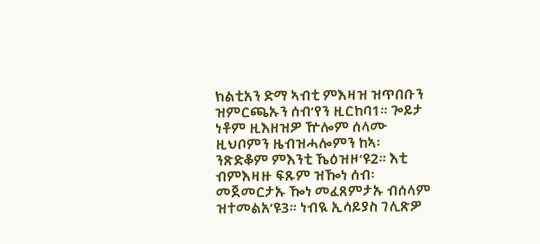ክልቲአን ድማ ኣብቲ ምእዛዝ ዝጥበቡን ዝምርጫኡን ሰብ’የን ዚርከባ1። ጐይታ ነቶም ዚእዘዝዎ ዅሎም ሰላሙ ዚህቦምን ዜብዝሓሎምን ከኣ፡ ንጽድቆም ምእንቲ ኼዕዝዞ’ዩ2። እቲ ብምእዛዙ ፍጹም ዝዀነ ሰብ፡ መጀመርታኡ ዀነ መፈጸምታኡ ብሰላም ዝተመልአ’ዩ3። ነብዪ ኢሳይያስ ገሊጽዎ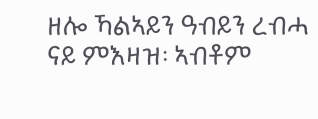ዘሎ ኻልኣይን ዓብይን ረብሓ ናይ ምእዛዝ፡ ኣብቶም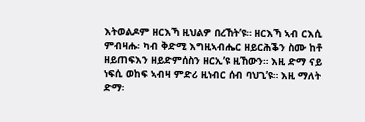እትወልዶም ዘርእኻ ዚህልዎ በረኸት’ዩ። ዘርእኻ ኣብ ርእሲ ምብዛሑ፡ ካብ ቅድሚ እግዚኣብሔር ዘይርሕቕን ስሙ ከቶ ዘይጠፍእን ዘይድምሰስን ዘርኢ’ዩ ዚኸውን። እዚ ድማ ናይ ነፍሲ ወከፍ ኣብዛ ምድሪ ዚነብር ሰብ ባህጊ’ዩ። እዚ ማለት ድማ፡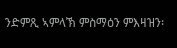ንድምጺ ኣምላኽ ምስማዕን ምእዛዝን፡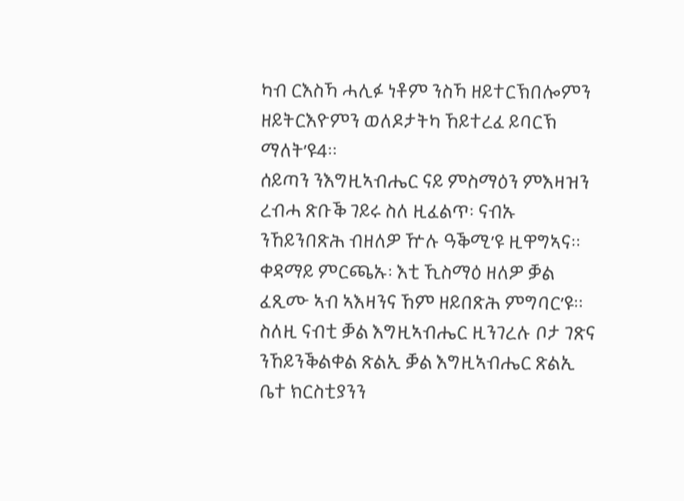ካብ ርእስኻ ሓሊፉ ነቶም ንስኻ ዘይተርኽበሎምን ዘይትርእዮምን ወለዶታትካ ኸይተረፈ ይባርኽ ማለት’ዩ4።
ሰይጣን ንእግዚኣብሔር ናይ ምስማዕን ምእዛዝን ረብሓ ጽቡቕ ገይሩ ስለ ዚፈልጥ፡ ናብኡ ንኸይንበጽሕ ብዘለዎ ዅሉ ዓቕሚ’ዩ ዚዋግኣና። ቀዳማይ ምርጫኡ፡ እቲ ኺስማዕ ዘለዎ ቓል ፈጺሙ ኣብ ኣእዛንና ኸም ዘይበጽሕ ምግባር’ዩ። ስለዚ ናብቲ ቓል እግዚኣብሔር ዚንገረሉ ቦታ ገጽና ንኸይንቕልቀል ጽልኢ ቓል እግዚኣብሔር ጽልኢ ቤተ ክርስቲያንን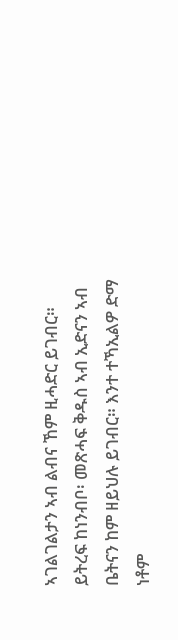ኣገልገልታን ኣብ ልብና ኸም ዚሓድር ይገብር። ይትረፍ ከነንብቦ፡ መጽሓፍ ቅዱስ ኣብ ኢድናን ኣብ ቤትናን ከም ዘይህሉ ይገብር። እንተ ተኻኢልዎ ድማ ነቶም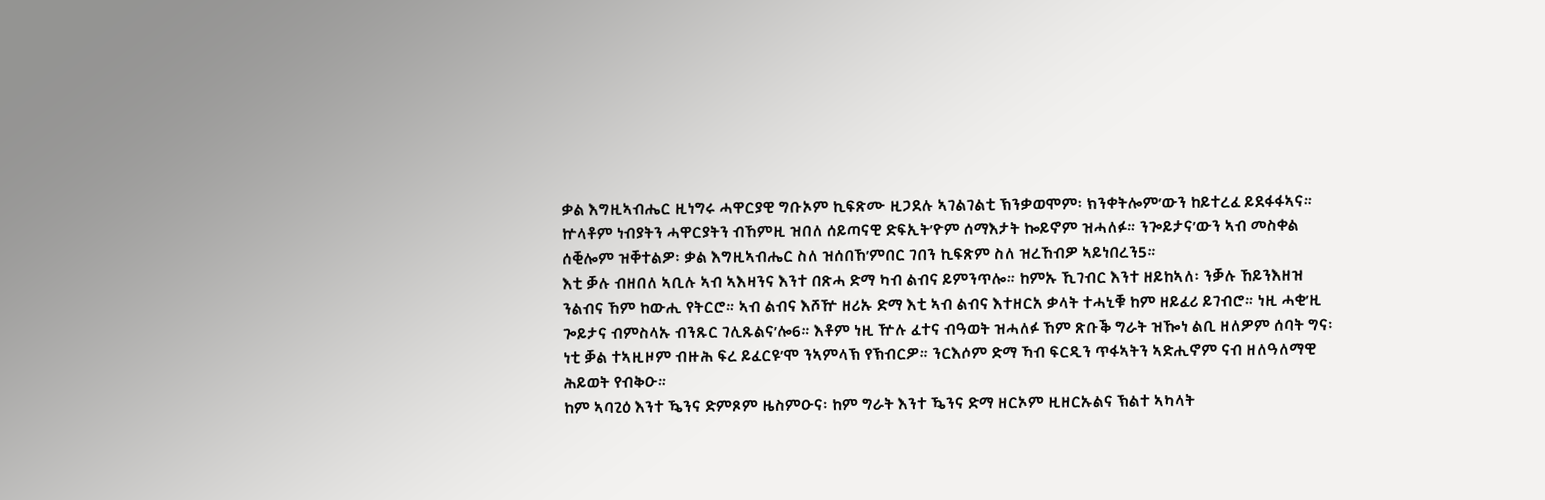ቃል እግዚኣብሔር ዚነግሩ ሓዋርያዊ ግቡኦም ኪፍጽሙ ዚጋደሉ ኣገልገልቲ ኽንቃወሞም፡ ክንቀትሎም’ውን ከይተረፈ ይደፋፋኣና። ኵላቶም ነብያትን ሓዋርያትን ብኸምዚ ዝበለ ሰይጣናዊ ድፍኢት’ዮም ሰማእታት ኰይኖም ዝሓለፉ። ንጐይታና’ውን ኣብ መስቀል ሰቒሎም ዝቐተልዎ፡ ቃል እግዚኣብሔር ስለ ዝሰበኸ’ምበር ገበን ኪፍጽም ስለ ዝረኸብዎ ኣይነበረን5።
እቲ ቓሉ ብዘበለ ኣቢሉ ኣብ ኣእዛንና እንተ በጽሓ ድማ ካብ ልብና ይምንጥሎ። ከምኡ ኺገብር እንተ ዘይከኣለ፡ ንቓሉ ኸይንእዘዝ ንልብና ኸም ከውሒ የትርሮ። ኣብ ልብና እሾዅ ዘሪኡ ድማ እቲ ኣብ ልብና እተዘርአ ቃላት ተሓኒቑ ከም ዘይፈሪ ይገብሮ። ነዚ ሓቂ’ዚ ጐይታና ብምስላኡ ብንጹር ገሊጹልና’ሎ6። እቶም ነዚ ዅሉ ፈተና ብዓወት ዝሓለፉ ኸም ጽቡቕ ግራት ዝዀነ ልቢ ዘለዎም ሰባት ግና፡ ነቲ ቓል ተኣዚዞም ብዙሕ ፍረ ይፈርዩ’ሞ ንኣምላኽ የኽብርዎ። ንርእሶም ድማ ኻብ ፍርዲን ጥፋኣትን ኣድሒኖም ናብ ዘለዓለማዊ ሕይወት የብቅዑ።
ከም ኣባጊዕ እንተ ዄንና ድምጾም ዜስምዑና፡ ከም ግራት እንተ ዄንና ድማ ዘርኦም ዚዘርኡልና ኽልተ ኣካላት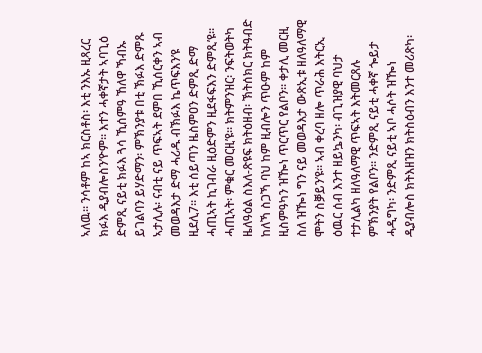ኣለዉ። ንሳቶም ከኣ ክርስቶስ፡ እቲ ንእኡ ዚጻረር ክፉእ ዲያብሎስን’ዮም። እተን ሓቀኛታት ኣባጊዕ ድምጺ ናይቲ ክፉእ ጓሳ ኺሰምዓ ኸለዋ ኻብኡ ይገልባን ይሃድማን፡ ምኽንያቱ በቲ ኽፉእ ድምጹ ኣታሊሉ፡ ናብቲ ናይ ጥፍኣት ደምበ ኺሰርቀን ኣብ መወዳእታ ድማ ሓሪዱ ብኽፉእ ኬጥፍእን’ዩ ዚደሊ7። እቲ ሰይጣን ዜስምዐን ድምጺ ድማ ሓጢኣት ኪገብራ ዚዕድምን ዚደፋፍእን ድምጺ’ዩ። ሓጢኣት፡ ምቁር መርዚ’ዩ። ክትምንዝር፡ ንፍትወትካ ዜለዓዕል ስእለ-ጽዩፍ ክትዕዘብ፡ ኽትሰክር ክትዓብድ ከለኻ ስጋኻ ባህ ከም ዚብሎን ጥዑም ከም ዚስምዓካን ዝዀነ ጥርጥር የልቦን። ቀታሊ መርዚ ስለ ዝዀነ ግን ናይ መወዳእታ ውጽኢቱ ዘለዓለማዊ ሞትን ስቓይን’ዩ። ኣብ ቀረባ ዘሎ ጥራሕ እትርኢ ዕዉር ሰብ እንተ ዘይኴንካ፡ ብጊዝያዊ ባህታ ተታሊልካ ዘለዓለማዊ ጥፍኣት እትመርጸሉ ምኽንያት የልቦን። ንድምጺ ናይቲ ሓቀኛ ጐይታ ሓዲግካ፡ ንድምጺ ናይቲ ኣቦ ሓሶት ዝዀነ ዲያብሎስ ክትእዘዝን ክትስዕብን እንተ መሪጽካ፡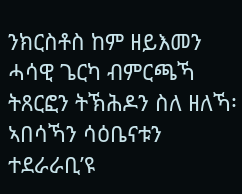ንክርስቶስ ከም ዘይእመን ሓሳዊ ጌርካ ብምርጫኻ ትጸርፎን ትኽሕዶን ስለ ዘለኻ፡ ኣበሳኻን ሳዕቤናቱን ተደራራቢ’ዩ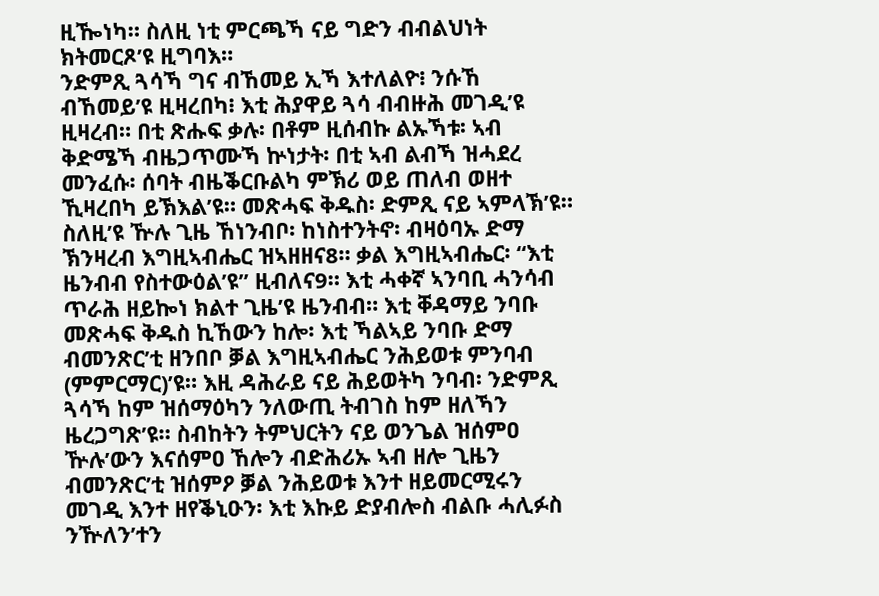ዚዀነካ። ስለዚ ነቲ ምርጫኻ ናይ ግድን ብብልህነት ክትመርጾ’ዩ ዚግባእ።
ንድምጺ ጓሳኻ ግና ብኸመይ ኢኻ እተለልዮ፧ ንሱኸ ብኸመይ’ዩ ዚዛረበካ፧ እቲ ሕያዋይ ጓሳ ብብዙሕ መገዲ’ዩ ዚዛረብ። በቲ ጽሑፍ ቃሉ፡ በቶም ዚሰብኩ ልኡኻቱ፡ ኣብ ቅድሜኻ ብዜጋጥሙኻ ኵነታት፡ በቲ ኣብ ልብኻ ዝሓደረ መንፈሱ፡ ሰባት ብዜቕርቡልካ ምኽሪ ወይ ጠለብ ወዘተ ኺዛረበካ ይኽእል’ዩ። መጽሓፍ ቅዱስ፡ ድምጺ ናይ ኣምላኽ’ዩ። ስለዚ’ዩ ዅሉ ጊዜ ኸነንብቦ፡ ከነስተንትኖ፡ ብዛዕባኡ ድማ ኽንዛረብ እግዚኣብሔር ዝኣዘዘና8። ቃል እግዚኣብሔር፡ “እቲ ዜንብብ የስተውዕል’ዩ” ዚብለና9። እቲ ሓቀኛ ኣንባቢ ሓንሳብ ጥራሕ ዘይኰነ ክልተ ጊዜ’ዩ ዜንብብ። እቲ ቐዳማይ ንባቡ መጽሓፍ ቅዱስ ኪኸውን ከሎ፡ እቲ ኻልኣይ ንባቡ ድማ ብመንጽር’ቲ ዘንበቦ ቓል እግዚኣብሔር ንሕይወቱ ምንባብ (ምምርማር)’ዩ። እዚ ዳሕራይ ናይ ሕይወትካ ንባብ፡ ንድምጺ ጓሳኻ ከም ዝሰማዕካን ንለውጢ ትብገስ ከም ዘለኻን ዜረጋግጽ’ዩ። ስብከትን ትምህርትን ናይ ወንጌል ዝሰምዐ ዅሉ’ውን እናሰምዐ ኸሎን ብድሕሪኡ ኣብ ዘሎ ጊዜን ብመንጽር’ቲ ዝሰምዖ ቓል ንሕይወቱ እንተ ዘይመርሚሩን መገዲ እንተ ዘየቕኒዑን፡ እቲ እኩይ ድያብሎስ ብልቡ ሓሊፉስ ንዅለን’ተን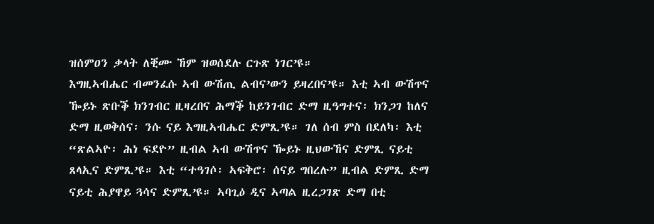ዝሰምዐን ቃላት ለቒሙ ኸም ዝወሰደሉ ርጉጽ ነገር’ዩ።
እግዚኣብሔር ብመንፈሱ ኣብ ውሽጢ ልብና’ውን ይዛረበና’ዩ። እቲ ኣብ ውሽጥና ዀይኑ ጽቡቕ ክንገብር ዚዛረበና ሕማቕ ከይንገብር ድማ ዚዓግተና፡ ክንጋገ ከለና ድማ ዚወቅሰና፡ ንሱ ናይ እግዚኣብሔር ድምጺ’ዩ። ገለ ሰብ ምስ በደለካ፡ እቲ “ጽልኣዮ፡ ሕነ ፍደዮ” ዚብል ኣብ ውሽጥና ዀይኑ ዚህውኸና ድምጺ ናይቲ ጸላኢና ድምጺ’ዩ። እቲ “ተዓገሶ፡ ኣፍቅሮ፡ ሰናይ ግበረሉ” ዚብል ድምጺ ድማ ናይቲ ሕያዋይ ጓሳና ድምጺ’ዩ። ኣባጊዕ ዲና ኣጣል ዚረጋገጽ ድማ በቲ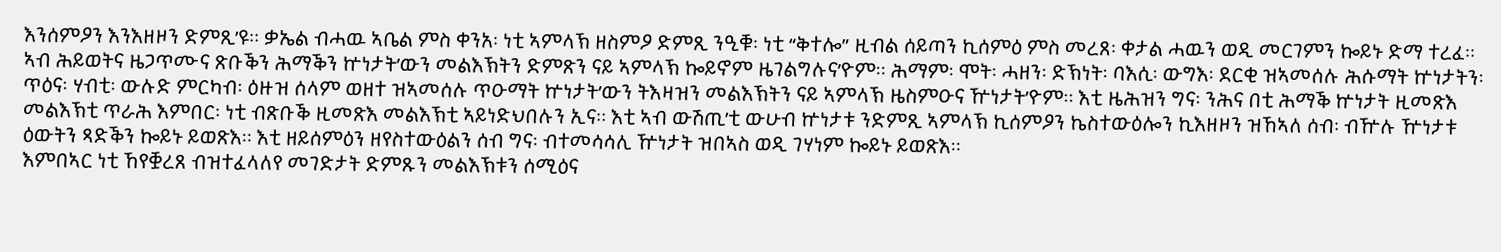እንሰምዖን እንእዘዞን ድምጺ’ዩ። ቃኤል ብሓዉ ኣቤል ምስ ቀንአ፡ ነቲ ኣምላኽ ዘስምዖ ድምጺ ንዒቑ፡ ነቲ “ቅተሎ” ዚብል ሰይጣን ኪሰምዕ ምስ መረጸ፡ ቀታል ሓዉን ወዲ መርገምን ኰይኑ ድማ ተረፈ። ኣብ ሕይወትና ዜጋጥሙና ጽቡቕን ሕማቕን ኵነታት’ውን መልእኽትን ድምጽን ናይ ኣምላኽ ኰይኖም ዜገልግሉና’ዮም። ሕማም፡ ሞት፡ ሓዘን፡ ድኽነት፡ ባእሲ፡ ውግእ፡ ደርቂ ዝኣመሰሉ ሕሱማት ኵነታትን፡ ጥዕና፡ ሃብቲ፡ ውሉድ ምርካብ፡ ዕዙዝ ሰላም ወዘተ ዝኣመሰሉ ጥዑማት ኵነታት’ውን ትእዛዝን መልእኽትን ናይ ኣምላኽ ዜስምዑና ዅነታት’ዮም። እቲ ዜሕዝን ግና፡ ንሕና በቲ ሕማቕ ኵነታት ዚመጽእ መልእኽቲ ጥራሕ እምበር፡ ነቲ ብጽቡቕ ዚመጽእ መልእኽቲ ኣይነድህበሉን ኢና። እቲ ኣብ ውሽጢ’ቲ ውሁብ ኵነታቱ ንድምጺ ኣምላኽ ኪሰምዖን ኬስተውዕሎን ኪእዘዞን ዝኸኣለ ሰብ፡ ብዅሉ ዅነታቱ ዕውትን ጻድቕን ኰይኑ ይወጽእ። እቲ ዘይሰምዕን ዘየስተውዕልን ሰብ ግና፡ ብተመሳሳሊ ዅነታት ዝበኣስ ወዲ ገሃነም ኰይኑ ይወጽእ።
እምበኣር ነቲ ኸየቛረጸ ብዝተፈላለየ መገድታት ድምጹን መልእኽቱን ሰሚዕና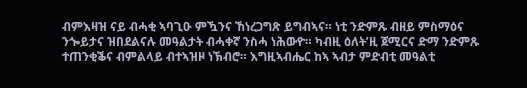ብምእዛዝ ናይ ብሓቂ ኣባጊዑ ምዃንና ኸነረጋግጽ ይግብኣና። ነቲ ንድምጹ ብዘይ ምስማዕና ንጐይታና ዝበደልናሉ መዓልታት ብሓቀኛ ንስሓ ነሕውዮ። ካብዚ ዕለት’ዚ ጀሚርና ድማ ንድምጹ ተጠንቂቕና ብምልላይ ብተኣዝዞ ነኽብሮ። እግዚኣብሔር ከኣ ኣብታ ምድብቲ መዓልቲ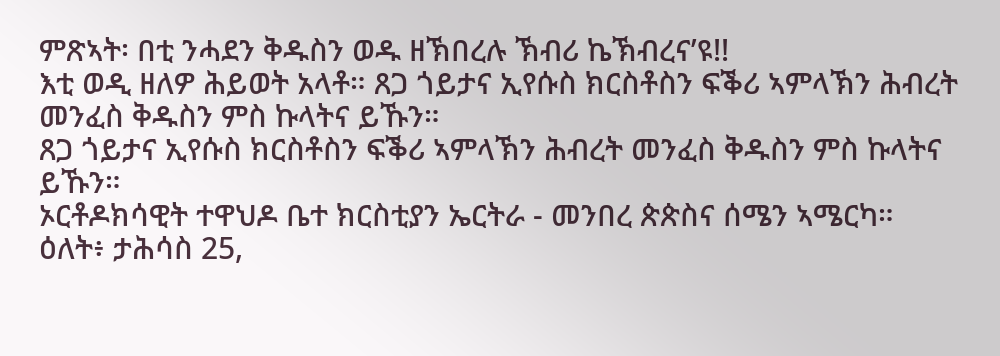ምጽኣት፡ በቲ ንሓደን ቅዱስን ወዱ ዘኽበረሉ ኽብሪ ኬኽብረና’ዩ!!
እቲ ወዲ ዘለዎ ሕይወት አላቶ። ጸጋ ጎይታና ኢየሱስ ክርስቶስን ፍቕሪ ኣምላኽን ሕብረት መንፈስ ቅዱስን ምስ ኩላትና ይኹን።
ጸጋ ጎይታና ኢየሱስ ክርስቶስን ፍቕሪ ኣምላኽን ሕብረት መንፈስ ቅዱስን ምስ ኩላትና ይኹን።
ኦርቶዶክሳዊት ተዋህዶ ቤተ ክርስቲያን ኤርትራ - መንበረ ጵጵስና ሰሜን ኣሜርካ።
ዕለት፥ ታሕሳስ 25,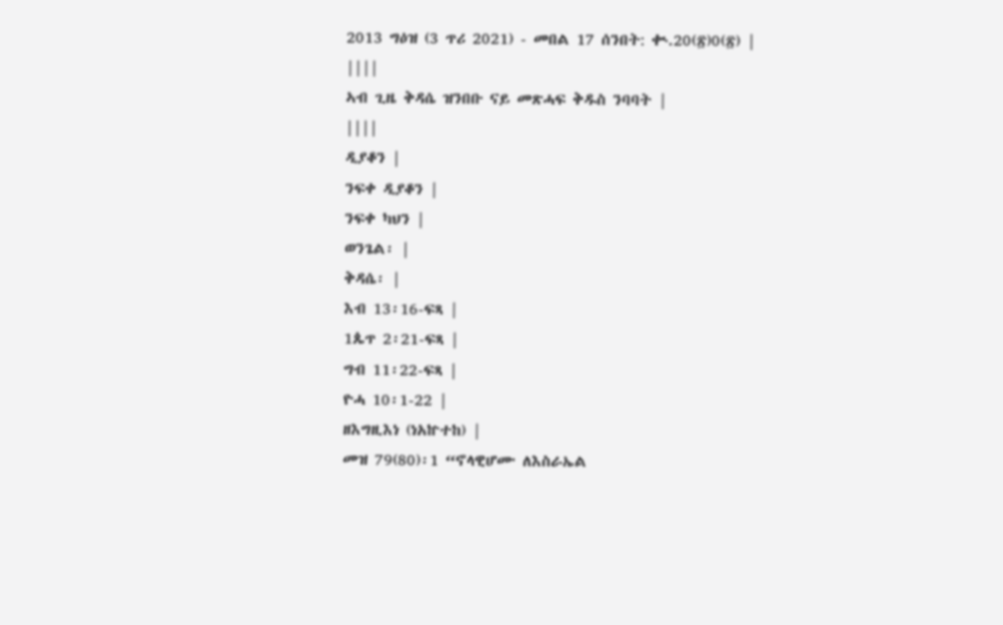2013 ግዕዝ (3 ጥሪ 2021) - መበል 17 ሰንበት: ቊ.20(፳)0(፳) |
||||
ኣብ ጊዜ ቅዳሴ ዝንበቡ ናይ መጽሓፍ ቅዱስ ንባባት |
||||
ዲያቆን |
ንፍቀ ዲያቆን |
ንፍቀ ካህን |
ወንጌል፡ |
ቅዳሴ፡ |
እብ 13፡16-ፍጻ |
1ጴጥ 2፡21-ፍጻ |
ግብ 11፡22-ፍጻ |
ዮሓ 10፡1-22 |
ዘእግዚእነ (ነአኵተከ) |
መዝ 79(80)፡1 “ኖላዊሆሙ ለእስራኤል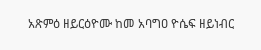አጽምዕ ዘይርዕዮሙ ከመ አባግዐ ዮሴፍ ዘይነብር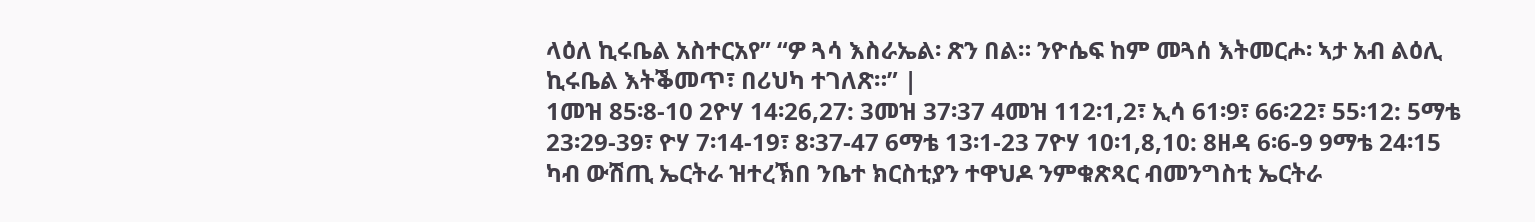ላዕለ ኪሩቤል አስተርአየ” “ዎ ጓሳ እስራኤል፡ ጽን በል። ንዮሴፍ ከም መጓሰ እትመርሖ፡ ኣታ አብ ልዕሊ ኪሩቤል እትቕመጥ፣ በሪህካ ተገለጽ።” |
1መዝ 85፡8-10 2ዮሃ 14፡26,27: 3መዝ 37፡37 4መዝ 112፡1,2፣ ኢሳ 61፡9፣ 66፡22፣ 55፡12: 5ማቴ 23፡29-39፣ ዮሃ 7፡14-19፣ 8፡37-47 6ማቴ 13፡1-23 7ዮሃ 10፡1,8,10: 8ዘዳ 6፡6-9 9ማቴ 24፡15
ካብ ውሽጢ ኤርትራ ዝተረኽበ ንቤተ ክርስቲያን ተዋህዶ ንምቁጽጻር ብመንግስቲ ኤርትራ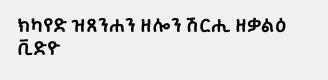ክካየድ ዝጸንሐን ዘሎን ሽርሒ ዘቃልዕ ቪድዮ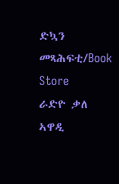ድኳን መጻሕፍቲ/Book Store
ራድዮ ቃለ ኣዋዲ